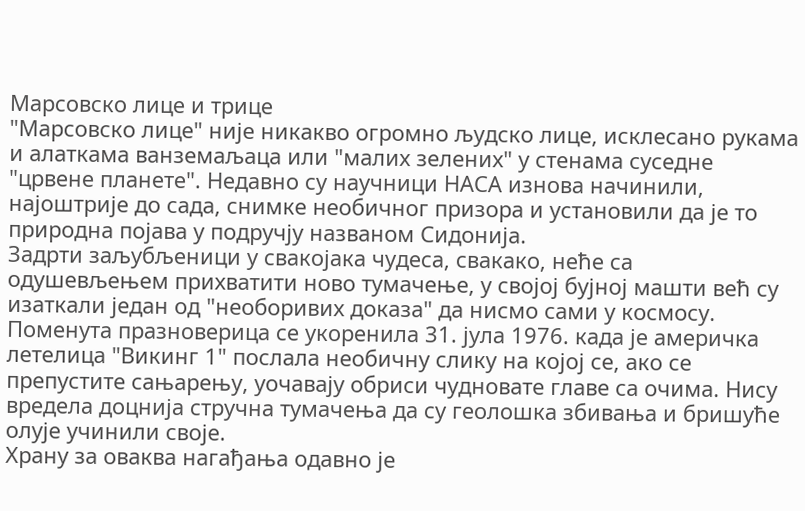Марсовско лице и трице
"Марсовско лице" није никакво огромно људско лице, исклесано рукама и алаткама ванземаљаца или "малих зелених" у стенама суседне "црвене планете". Недавно су научници НАСА изнова начинили, најоштрије до сада, снимке необичног призора и установили да је то природна појава у подручју названом Сидонија.
Задрти заљубљеници у свакојака чудеса, свакако, неће са одушевљењем прихватити ново тумачење, у својој бујној машти већ су изаткали један од "необоривих доказа" да нисмо сами у космосу. Поменута празноверица се укоренила 31. јула 1976. када је америчка летелица "Викинг 1" послала необичну слику на којој се, ако се препустите сањарењу, уочавају обриси чудновате главе са очима. Нису вредела доцнија стручна тумачења да су геолошка збивања и бришуће олује учинили своје.
Храну за оваква нагађања одавно је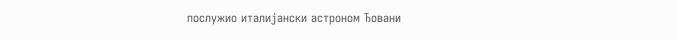послужио италијански астроном Ђовани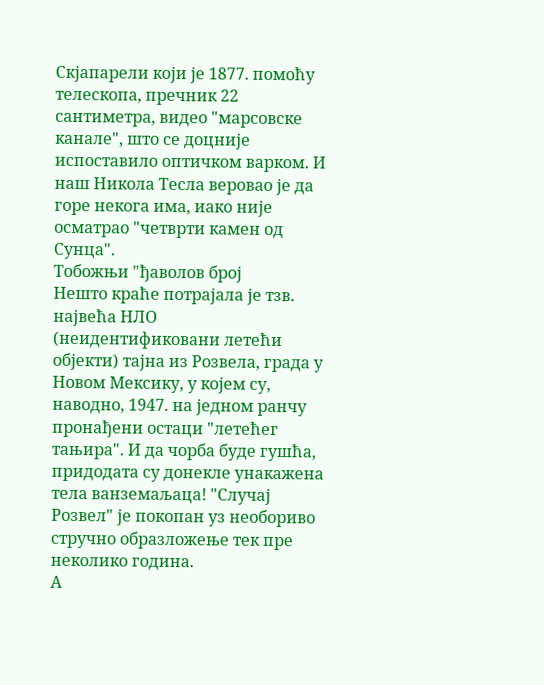Скјапарели који је 1877. помоћу телескопа, пречник 22 сантиметра, видео "марсовске канале", што се доцније испоставило оптичком варком. И наш Никола Тесла веровао је да горе некога има, иако није осматрао "четврти камен од Сунца".
Тобожњи "ђаволов број
Нешто краће потрајала је тзв. највећа НЛО (неидентификовани летећи објекти) тајна из Розвела, града у Новом Мексику, у којем су, наводно, 1947. на једном ранчу пронађени остаци "летећег тањира". И да чорба буде гушћа, придодата су донекле унакажена тела ванземаљаца! "Случај Розвел" је покопан уз необориво стручно образложење тек пре неколико година.
А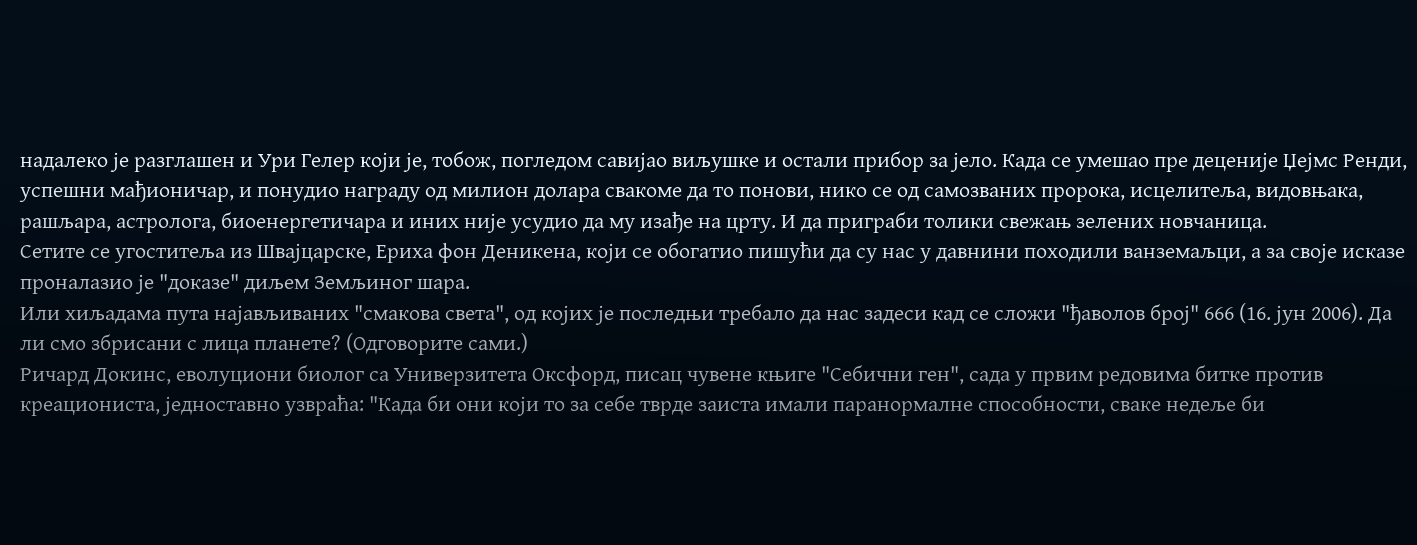надалеко је разглашен и Ури Гелер који је, тобож, погледом савијао виљушке и остали прибор за јело. Када се умешао пре деценије Џејмс Ренди, успешни мађионичар, и понудио награду од милион долара свакоме да то понови, нико се од самозваних пророка, исцелитеља, видовњака, рашљара, астролога, биоенергетичара и иних није усудио да му изађе на црту. И да приграби толики свежањ зелених новчаница.
Сетите се угоститеља из Швајцарске, Ериха фон Деникена, који се обогатио пишући да су нас у давнини походили ванземаљци, а за своје исказе проналазио је "доказе" диљем Земљиног шара.
Или хиљадама пута најављиваних "смакова света", од којих је последњи требало да нас задеси кад се сложи "ђаволов број" 666 (16. јун 2006). Да ли смо збрисани с лица планете? (Одговорите сами.)
Ричард Докинс, еволуциони биолог са Универзитета Оксфорд, писац чувене књиге "Себични ген", сада у првим редовима битке против креациониста, једноставно узвраћа: "Када би они који то за себе тврде заиста имали паранормалне способности, сваке недеље би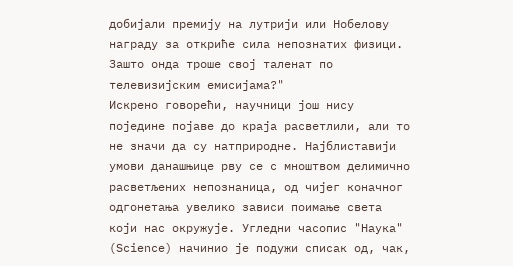добијали премију на лутрији или Нобелову награду за откриће сила непознатих физици. Зашто онда троше свој таленат по телевизијским емисијама?"
Искрено говорећи, научници још нису поједине појаве до краја расветлили, али то не значи да су натприродне. Најблиставији умови данашњице рву се с мноштвом делимично расветљених непознаница, од чијег коначног одгонетања увелико зависи поимање света који нас окружује. Угледни часопис "Наука" (Science) начинио је подужи списак од, чак,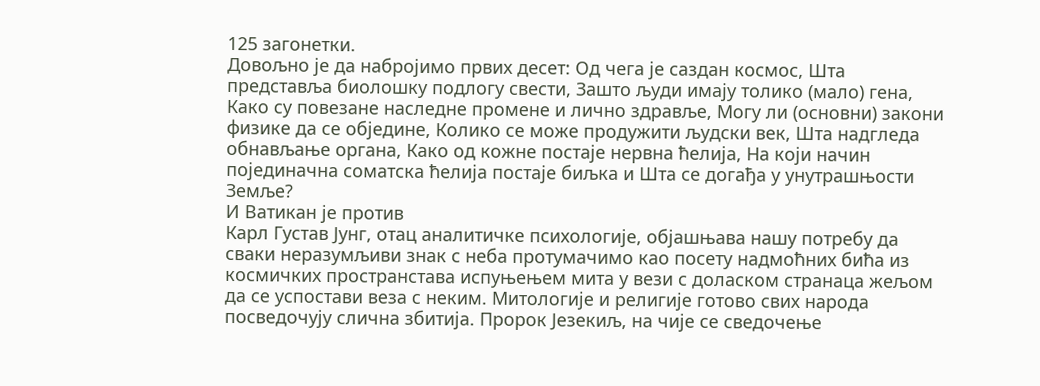125 загонетки.
Довољно је да набројимо првих десет: Од чега је саздан космос, Шта представља биолошку подлогу свести, Зашто људи имају толико (мало) гена, Како су повезане наследне промене и лично здравље, Могу ли (основни) закони физике да се обједине, Колико се може продужити људски век, Шта надгледа обнављање органа, Како од кожне постаје нервна ћелија, На који начин појединачна соматска ћелија постаје биљка и Шта се догађа у унутрашњости Земље?
И Ватикан је против
Карл Густав Јунг, отац аналитичке психологије, објашњава нашу потребу да сваки неразумљиви знак с неба протумачимо као посету надмоћних бића из космичких пространстава испуњењем мита у вези с доласком странаца жељом да се успостави веза с неким. Митологије и религије готово свих народа посведочују слична збитија. Пророк Језекиљ, на чије се сведочење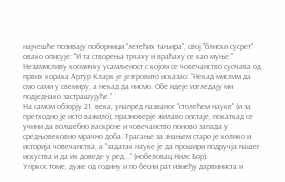најчешће позивају поборници "летећих тањира", свој "блиски сусрет" овако описује: "И та створења трчаху и враћаху се као муње."
Незамисливу космичку усамљеност с којом се човечанство суочава од првих корака Артур Кларк је језгровито исказао: "Некад мислим да смо сами у свемиру, а некад да нисмо. Обе идеје изгледају ми подједнако застрашујуће."
На самом обзорју 21. века, унапред названог "столећем науке" (и за претходно је исто важило), празноверје жилаво опстаје, покаткад се учини да волшебно васкрсне и човечанство поново запада у средњовековно мрачно доба. Трагање за знањем старо је колико и историја човечанства, а "задатак науке је да прошири подручја нашег искуства и да их доведе у ред..." (нобеловац Нилс Бор).
Упркос томе, дуже од годину и по бесни рат између дарвиниста и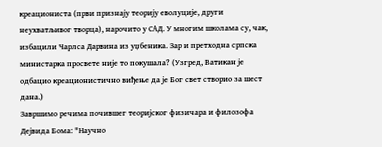креациониста (први признају теорију еволуције, други неухватљивог творца), нарочито у САД. У многим школама су, чак, избацили Чарлса Дарвина из уџбеника. Зар и претходна српска министарка просвете није то покушала? (Узгред, Ватикан је одбацио креационистично виђење да је Бог свет створио за шест дана.)
Завршимо речима почившег теоријског физичара и филозофа Дејвида Бома: "Научно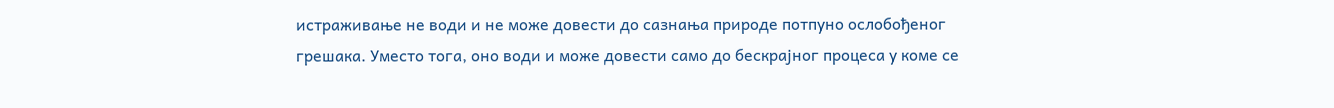истраживање не води и не може довести до сазнања природе потпуно ослобођеног грешака. Уместо тога, оно води и може довести само до бескрајног процеса у коме се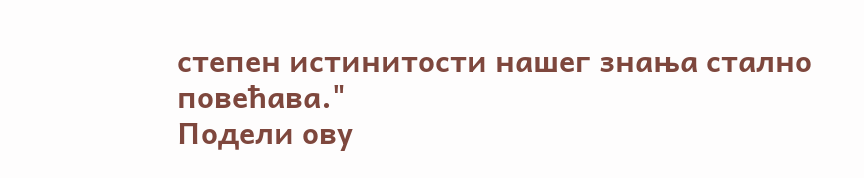степен истинитости нашег знања стално повећава."
Подели ову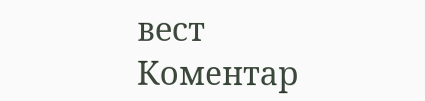вест
Комeнтар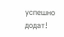успeшно додат!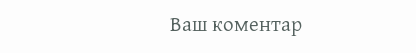Ваш комeнтар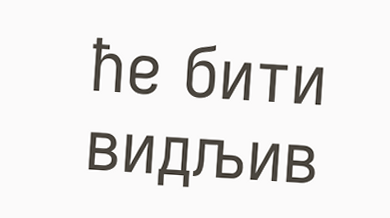ћe бити видљив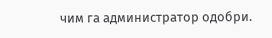чим га администратор одобри.